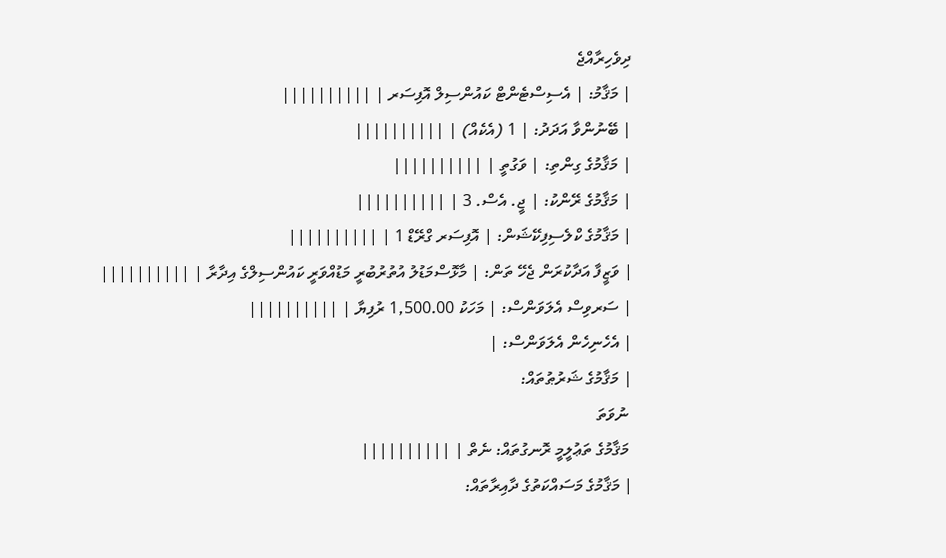ދިވެހިރާއްޖެ
| މަޤާމު: | އެސިސްޓެންޓް ކައުންސިލް އޮފިސަރ | ||||||||||
| ބޭނުންވާ އަދަދު: | 1 (އެކެއް) | ||||||||||
| މަޤާމުގެ ގިންތި: | ވަގުތީ | ||||||||||
| މަޤާމުގެ ރޭންކު: | ޖީ. އެސް. 3 | ||||||||||
| މަޤާމުގެ ކްލެސިފިކޭޝަން: | އޮފިސަރ ގްރޭޑް 1 | ||||||||||
| ވަޒީފާ އަދާކުރަން ޖެހޭ ތަން: | މާޅޮސްމަޑުލު އުތުރުބުރީ މަޑުއްވަރީ ކައުންސިލްގެ އިދާރާ | ||||||||||
| ސަރވިސް އެލަވަންސް: | މަހަކު 1,500.00 ރުފިޔާ | ||||||||||
| އެހެނިހެން އެލަވަންސް: |
| މަޤާމުގެ ޝަރުޠުތައް:
 ނުވަތަ
 މަޤާމުގެ ތަޢުލީމީ ރޮނގުތައް: ނެތް | ||||||||||
| މަޤާމުގެ މަސައްކަތުގެ ދާއިރާތައް: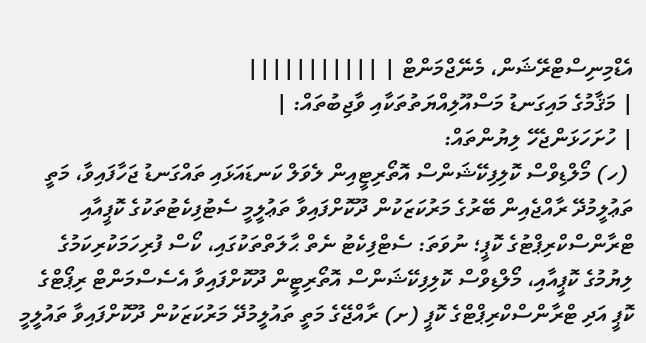އެޑްމިނިސްޓްރޭޝަން، މެނޭޖްމަންޓް | |||||||||||
| މަޤާމުގެ މައިގަނޑު މަސްއޫލިއްޔަތުތަކާއި ވާޖިބުތައް: |
| ހުށަހަޅަންޖެހޭ ލިޔުންތައް:
 (ހ) މޯލްޑިވްސް ކޮލިފިކޭޝަންސް އޮތޯރިޓީއިން ލެވަލް ކަނޑައަޅައި ތައްގަނޑު ޖަހާފައިވާ، މަތީ ތަޢުލީމުދޭ ރާއްޖެއިން ބޭރުގެ މަރުކަޒަކުން ދޫކޮށްފައިވާ ތަޢުލީމީ ސެޓުފިކެޓުތަކުގެ ކޮޕީއާއި ޓްރާންސްކްރިޕްޓުގެ ކޮޕީ؛ ނުވަތަ: ސެޓްފިކެޓު ނެތް ޙާލަތްތަކުގައި، ކޯސް ފުރިހަމަކުރިކަމުގެ ލިޔުމުގެ ކޮޕީއާއި، މޯލްޑިވްސް ކޮލިފިކޭޝަންސް އޮތޯރިޓީން ދޫކޮށްފައިވާ އެސެސްމަންޓް ރިޕޯޓްގެ ކޮޕީ އަދި ޓްރާންސްކްރިޕްޓްގެ ކޮޕީ (ށ) ރާއްޖޭގެ މަތީ ތައުލީމުދޭ މަރުކަޒަކުން ދޫކޮށްފައިވާ ތައުލީމީ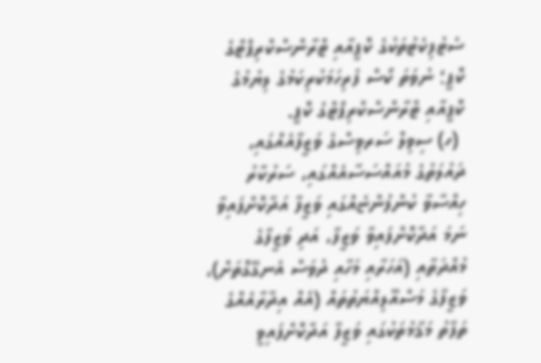ސެޓުފިކެޓުތަކުގެ ކޮޕީއާއި ޓްރާންސްކްރިޕްޓްގެ ކޮޕީ؛ ނުވަތަ ކޯސް ފުރިހަމަކުރިކަމުގެ ލިޔުމުގެ ކޮޕީއާއި ޓްރާންސްކްރިޕްޓްގެ ކޮޕީ.
 (ހ) ސިވިލް ސަރވިސްގެ ވަޒީފާއެއްގައި، ދައުލަތުގެ މުއައްސަސާއެއްގައި، ސަރުކާރު ހިއްސާވާ ކުންފުންޏެއްގައި ވަޒީފާ އަދާކޮށްފައިވާ ނަމަ އަދާކޮށްފައިވާ ވަޒީފާ، އަދި ވަޒީފާގެ މުއްދަތާއި (އަހަރާއި މަހާއި ދުވަސް އެނގޭގޮތަށް)، ވަޒީފާގެ މަސްއޫލިއްޔަތުތައް (އެއް އިދާރާއެއްގެ ތަފާތު މަޤާމުތަކުގައި ވަޒީފާ އަދާކޮށްފައިވީ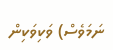ނަމަވެސް) ވަކިވަކިން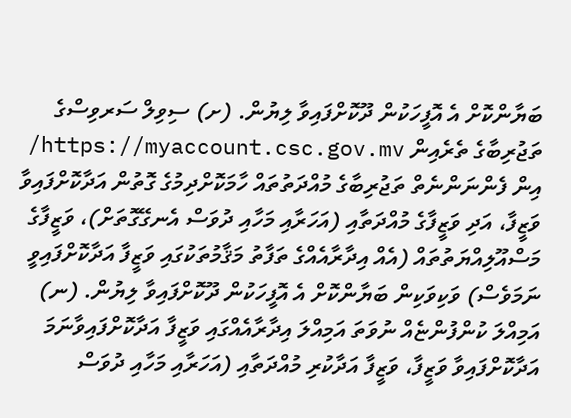ބަޔާންކޮށް އެ އޮފީހަކުން ދޫކޮށްފައިވާ ލިޔުން. (ށ) ސިވިލް ސަރވިސްގެ ތަޖުރިބާގެ ތެރެއިން https://myaccount.csc.gov.mv/ އިން ފެންނަންނެތް ތަޖުރިބާގެ މުއްދަތުތައް ހާމަކޮށްދިމުގެ ގޮތުން އަދާކޮށްފައިވާ ވަޒީފާ، އަދި ވަޒީފާގެ މުއްދަތާއި (އަހަރާއި މަހާއި ދުވަސް އެނގޭގޮތަށް)، ވަޒީފާގެ މަސްއޫލިއްޔަތުތައް (އެއް އިދާރާއެއްގެ ތަފާތު މަޤާމުތަކުގައި ވަޒީފާ އަދާކޮށްފައިވީ ނަމަވެސް) ވަކިވަކިން ބަޔާންކޮށް އެ އޮފީހަކުން ދޫކޮށްފައިވާ ލިޔުން. (ނ) އަމިއްލަ ކުންފުންޏެއް ނުވަތަ އަމިއްލަ އިދާރާއެއްގައި ވަޒީފާ އަދާކޮށްފައިވާނަމަ އަދާކޮށްފައިވާ ވަޒީފާ، ވަޒީފާ އަދާކުރި މުއްދަތާއި (އަހަރާއި މަހާއި ދުވަސް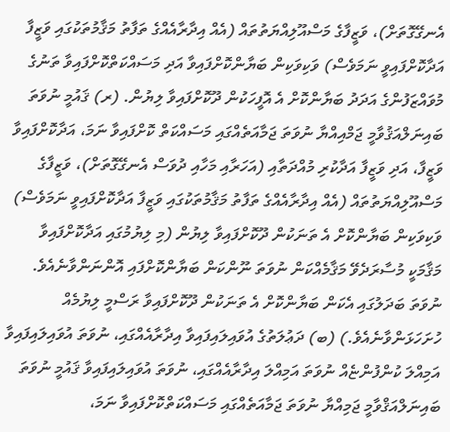އެނގޭގޮތަށް)، ވަޒީފާގެ މަސްއޫލިއްޔަތުތައް (އެއް އިދާރާއެއްގެ ތަފާތު މަޤާމުތަކުގައި ވަޒީފާ އަދާކޮށްފައިވީ ނަމަވެސް) ވަކިވަކިން ބަޔާންކޮށްފައިވާ އަދި މަސައްކަތްކޮށްފައިވާ ތަނުގެ މުވައްޒަފުންގެ އަދަދު ބަޔާންކޮށް އެ އޮފީހަކުން ދޫކޮށްފައިވާ ލިޔުން. (ރ) ޤައުމީ ނުވަތަ ބައިނަލްއަޤުވާމީ ޖަމްއިއްޔާ ނުވަތަ ޖަމާއަތެއްގައި މަސައްކަތް ކޮށްފައިވާ ނަމަ، އަދާކޮށްފައިވާ ވަޒީފާ، އަދި ވަޒީފާ އަދާކުރި މުއްދަތާއި (އަހަރާއި މަހާއި ދުވަސް އެނގޭގޮތަށް)، ވަޒީފާގެ މަސްއޫލިއްޔަތުތައް (އެއް އިދާރާއެއްގެ ތަފާތު މަޤާމުތަކުގައި ވަޒީފާ އަދާކޮށްފައިވީ ނަމަވެސް) ވަކިވަކިން ބަޔާންކޮށް އެ ތަނަކުން ދޫކޮށްފައިވާ ލިޔުން (މި ލިޔުމުގައި އަދާކޮށްފައިވާ މަޤާމަކީ މުސާރަދެވޭ މަޤާމެއްކަން ނުވަތަ ނޫންކަން ބަޔާންކޮށްފައި އޮންނަންވާނެއެވެ. ނުވަތަ ބަދަލުގައި އެކަން ބަޔާންކޮށް އެ ތަނަކުން ދޫކޮށްފައިވާ ރަސްމީ ލިޔުމެއް ހުށަހަޅަންވާނެއެވެ.) (ބ) ދަޢުލަތުގެ އުވައިލައިފައިވާ އިދާރާއެއްގައި، ނުވަތަ އުވައިލައިފައިވާ އަމިއްލަ ކުންފުންޏެއް ނުވަތަ އަމިއްލަ އިދާރާއެއްގައި، ނުވަތަ އުވައިލައިފައިވާ ޤައުމީ ނުވަތަ ބައިނަލްއަޤްވާމީ ޖަމިއްޔާ ނުވަތަ ޖަމާއަތެއްގައި މަސައްކަތްކޮށްފައިވާ ނަމަ،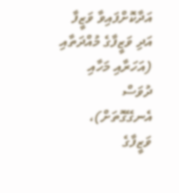އަދާކޮށްފައިވާ ވަޒީފާ އަދި ވަޒީފާގެ މުއްދަތާއި (އަހަރާއި މަހާއި ދުވަސް އެނގޭގޮތަށް)، ވަޒީފާގެ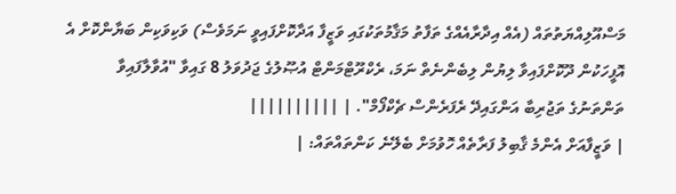މަސްއޫލިއްޔަތުތައް (އެއް އިދާރާއެއްގެ ތަފާތު މަޤާމުތަކުގައި ވަޒީފާ އަދާކޮށްފައިވީ ނަމަވެސް) ވަކިވަކިން ބަޔާންކޮށް އެ އޮފީހަކުން ދޫކޮށްފައިވާ ލިޔުން ލިބެންނެތް ނަމަ، ރެކްރޫޓްމަންޓް އުޞޫލުގެ ޖަދުވަލު 8 ގައިވާ "އުވާލާފައިވާ ތަންތަނުގެ ތަޖުރިބާ އަންގައިދޭ ރެފަރެންސް ޗެކްފޯމް". | ||||||||||
| ވަޒީފާއަށް އެންމެ ޤާބިލު ފަރާތެއް ހޮވުމަށް ބެލޭނެ ކަންތައްތައް: |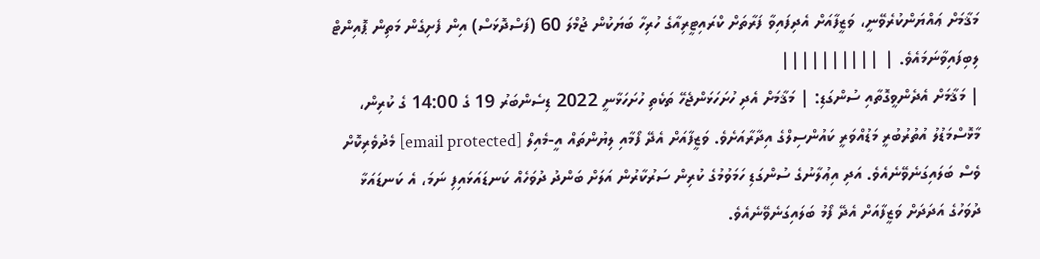މަޤާމަށް ޢައްޔަންކުރެވޭނީ، ވަޒީފާއަށް އެދިފައިވާ ފަރާތަށް ކްރައިޓީރިއާގެ ހުރިހާ ބަޔަކުން ޖުމްލަ 60 (ފަސްދޮޅަސް) އިން ފެށިގެން މަތިން ޕޮއިންޓް ލިބިފައިވާނަމައެވެ. | ||||||||||
| މަޤާމަށް އެދެންވީގޮތާއި ސުންގަޑި: | މަޤާމަށް އެދި ހުށަހަޅަންޖެހޭ ތަކެތި ހުށަހަޅާނީ 2022 ޑިސެންބަރު 19 ގެ 14:00 ގެ ކުރިން، މާޅޮސްމަޑުލު އުތުރުބުރީ މަޑުއްވަރީ ކައުންސިލްގެ އިދާރާއަށެވެ. ވަޒީފާއަށް އެދޭ ފޯމާއި ލިޔުންތައް އީ-މެއިލް [email protected] މެދުވެރިކޮށް ވެސް ބަލައިގަނެވޭނެއެވެ. އަދި އިޢުލާނުގެ ސުންގަޑި ހަމަވުމުގެ ކުރިން ސަރުކާރުން އަލަށް ބަންދު ދުވަހެއް ކަނޑައަޅައިފި ނަމަ، އެ ކަނޑައަޅާ ދުވަހުގެ އަދަދަށް ވަޒީފާއަށް އެދޭ ފޯމު ބަލައިގަނެވޭނެއެވެ.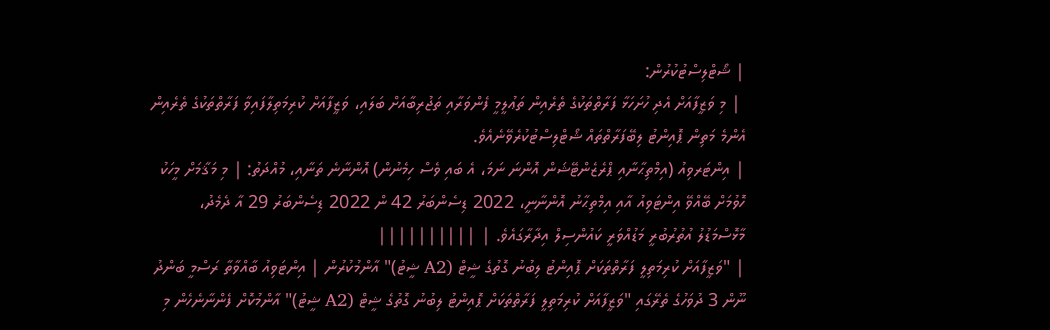| ޝޯޓްލިސްޓުކުރުން:
 | މި ވަޒީފާއަށް އެދި ހުށަހަޅާ ފަރާތްތަކުގެ ތެރެއިން ތަޢުލީމީ ފެންވަރާއި ތަޖުރިބާއަށް ބަލައި، ވަޒީފާއަށް ކުރިމަތިލާފައިވާ ފަރާތްތަކުގެ ތެރެއިން އެންމެ މަތިން ޕޮއިންޓު ލިބޭފަރާތްތައް ޝޯޓްލިސްޓުކުރެވޭނެއެވެ.
| އިންޓަރވިއު (އިމްތިޙާނާއި ޕްރެޒެންޓޭޝަން އޮންނަ ނަމަ، އެ ބައި ވެސް ހިމެނުން) އޮންނާނެ ތަނާއި، މުއްދަތު: | މި މަޤާމަށް މީހަކު ހޮވުމަށް ބޭއްވޭ އިންޓަވިއު އާއި އިމްތިޙާނު އޮންނާނީ، 2022 ޑިސެންބަރު 42 ން 2022 ޑިސެންބަރު 29 އާ ދެމެދު، މާޅޮސްމަޑުލު އުތުރުބުރީ މަޑުއްވަރީ ކައުންސިލް އިދާރާގައެވެ. | ||||||||||
| "ވަޒީފާއަށް ކުރިމަތިލީ ފަރާތްތަކަށް ޕޮއިންޓު ލިބުނު ގޮތުގެ ޝީޓް (A2 ޝީޓު)" އާންމުކުރުން | އިންޓަވިއު ބާއްވާތާ ރަސްމީ ބަންދު ނޫން 3 ދުވަހުގެ ތެރޭގައި "ވަޒީފާއަށް ކުރިމަތިލީ ފަރާތްތަކަށް ޕޮއިންޓު ލިބުނު ގޮތުގެ ޝީޓް (A2 ޝީޓު)" އާންމުކޮށް ފެންނާނެހެން މި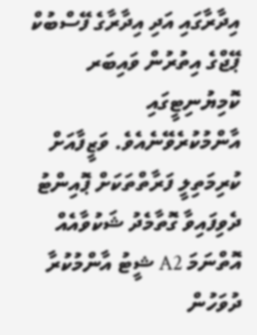އިދާރާގައި އަދި އިދާރާގެ ފޭސްބުކް ޕޭޖްގެ އިތުރުން ވައިބަރ ކޮމިޔުނިޓީގައި އާންމުކުރެވޭނެއެވެ. ވަޒީފާއަށް ކުރިމަތިލީ ފަރާތްތަކަށް ޕޮއިންޓު ދެވިފައިވާ ގޮތާމެދު ޝަކުވާއެއް އޮތްނަމަ A2 ޝީޓު އާންމުކުރާ ދުވަހުން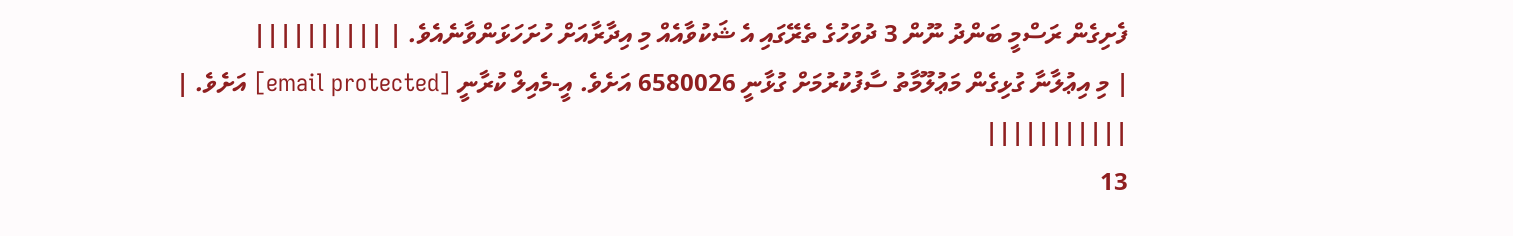ފެށިގެން ރަސްމީ ބަންދު ނޫން 3 ދުވަހުގެ ތެރޭގައި އެ ޝަކުވާއެއް މި އިދާރާއަށް ހުށަހަޅަންވާނެއެވެ. | ||||||||||
| މި އިޢުލާނާ ގުޅިގެން މަޢުލޫމާތު ސާފުކުރުމަށް ގުޅާނީ 6580026 އަށެވެ. އީ-މެއިލް ކުރާނީ [email protected] އަށެވެ. | |||||||||||
13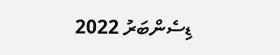ޑިސެންބަރު 2022